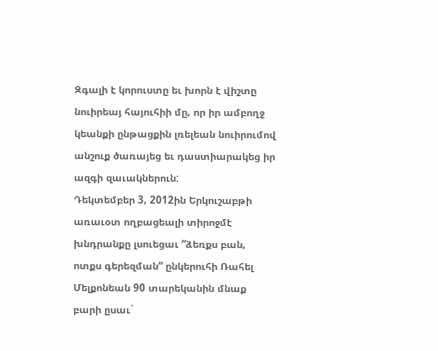Զգալի է կորուստը եւ խորն է վիշտը նուիրեայ հայուհիի մը, որ իր ամբողջ կեանքի ընթացքին լռելեան նուիրումով անշուք ծառայեց եւ դաստիարակեց իր ազգի զաւակներուն:
Դեկտեմբեր 3, 2012ին Երկուշաբթի առաւօտ ողբացեալի տիրոջմէ խնդրանքը լսուեցաւ “ձեռքս բան, ոտքս գերեզման“ ընկերուհի Ռահել Մելքոնեան 90 տարեկանին մնաք բարի ըսաւ`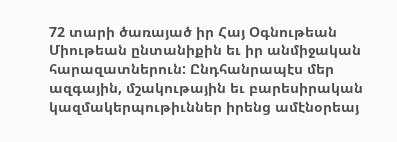72 տարի ծառայած իր Հայ Օգնութեան Միութեան ընտանիքին եւ իր անմիջական հարազատներուն: Ընդհանրապէս մեր ազգային, մշակութային եւ բարեսիրական կազմակերպութիւններ իրենց ամէնօրեայ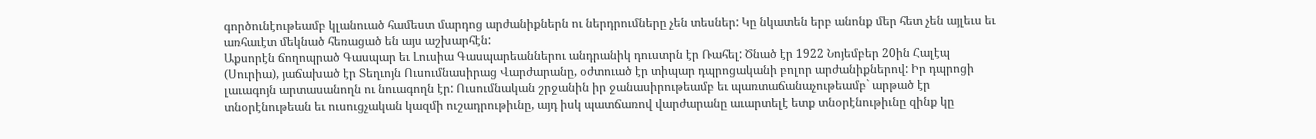գործունէութեամբ կլանուած համեստ մարդոց արժանիքներն ու ներդրումները չեն տեսներ: Կը նկատեն երբ անոնք մեր հետ չեն այլեւս եւ առհաւէտ մեկնած հեռացած են այս աշխարհէն:
Աքսորէն ճողոպրած Գասպար եւ Լուսիա Գասպարեաններու անդրանիկ դուստրն էր Ռահել: Ծնած էր 1922 Նոյեմբեր 20ին Հալէպ (Սուրիա), յաճախած էր Տեղւոյն Ուսումնասիրաց Վարժարանը, օժտուած էր տիպար դպրոցականի բոլոր արժանիքներով: Իր դպրոցի լաւագոյն արտասանողն ու նուագողն էր: Ուսումնական շրջանին իր ջանասիրութեամբ եւ պառտաճանաչութեամբ` արթած էր տնօրէնութեան եւ ուսուցչական կազմի ուշադրութիւնը, այդ իսկ պատճառով վարժարանը աւարտելէ ետք տնօրէնութիւնը զինք կը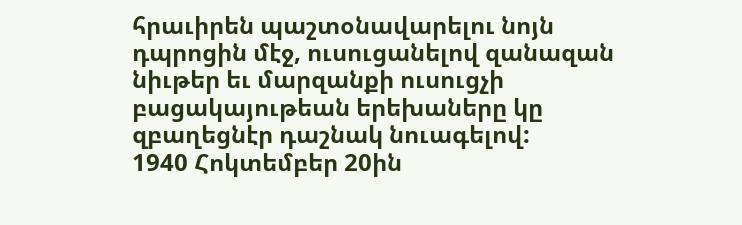հրաւիրեն պաշտօնավարելու նոյն դպրոցին մէջ, ուսուցանելով զանազան նիւթեր եւ մարզանքի ուսուցչի բացակայութեան երեխաները կը զբաղեցնէր դաշնակ նուագելով:
1940 Հոկտեմբեր 20ին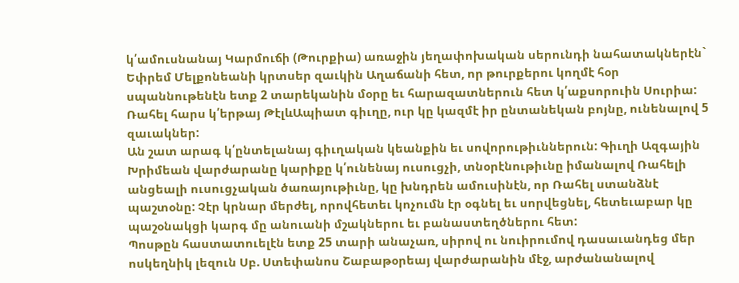կ՛ամուսնանայ Կարմուճի (Թուրքիա) առաջին յեղափոխական սերունդի նահատակներէն` Եփրեմ Մելքոնեանի կրտսեր զաւկին Աղաճանի հետ, որ թուրքերու կողմէ հօր սպաննութենէն ետք 2 տարեկանին մօրը եւ հարազատներուն հետ կ՛աքսորուին Սուրիա:
Ռահել հարս կ՛երթայ ԹէլևԱպիատ գիւղը, ուր կը կազմէ իր ընտանեկան բոյնը, ունենալով 5 զաւակներ:
Ան շատ արագ կ՛ընտելանայ գիւղական կեանքին եւ սովորութիւններուն: Գիւղի Ազգային Խրիմեան վարժարանը կարիքը կ՛ունենայ ուսուցչի, տնօրէնութիւնը իմանալով Ռահելի անցեալի ուսուցչական ծառայութիւնը, կը խնդրեն ամուսինէն, որ Ռահել ստանձնէ պաշտօնը: Չէր կրնար մերժել, որովհետեւ կոչումն էր օգնել եւ սորվեցնել, հետեւաբար կը պաշօնակցի կարգ մը անուանի մշակներու եւ բանաստեղծներու հետ:
Պոսթըն հաստատուելէն ետք 25 տարի անաչառ, սիրով ու նուիրումով դասաւանդեց մեր ոսկեղնիկ լեզուն Սբ. Ստեփանոս Շաբաթօրեայ վարժարանին մէջ, արժանանալով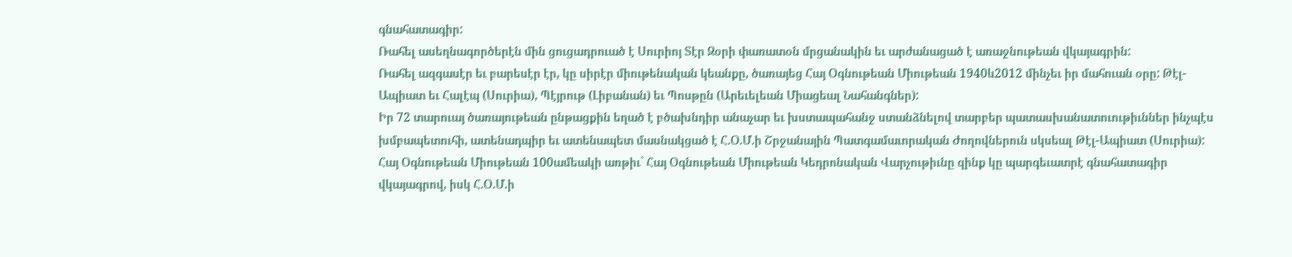գնահատագիր:
Ռահել ասեղնագործերէն մին ցուցադրուած է Սուրիոյ Տէր Զօրի փառատօն մրցանակին եւ արժանացած է առաջնութեան վկայագրին:
Ռահել ազգասէր եւ բարեսէր էր, կը սիրէր միութենական կեանքը, ծառայեց Հայ Օգնութեան Միութեան 1940և2012 մինչեւ իր մահուան օրը: Թէլ-Ապիատ եւ Հալէպ (Սուրիա), Պէյրութ (Լիբանան) եւ Պոսթըն (Արեւելեան Միացեալ Նահանգներ):
Իր 72 տարուայ ծառայութեան ընթացքին եղած է բծախնդիր անաչար եւ խստապահանջ ստանձնելով տարբեր պատասխանատուութիւններ ինչպէս խմբապետուհի, ատենադպիր եւ ատենապետ մասնակցած է Հ.Օ.Մ.ի Շրջանային Պատգամաւորական Ժողովներուն սկսեալ Թէլ-Ապիատ (Սուրիա):
Հայ Օգնութեան Միութեան 100ամեակի առթիւ` Հայ Օգնութեան Միութեան Կեդրոնական Վարչութիւնը զինք կը պարգեւատրէ գնահատագիր վկայագրով, իսկ Հ.Օ.Մ.ի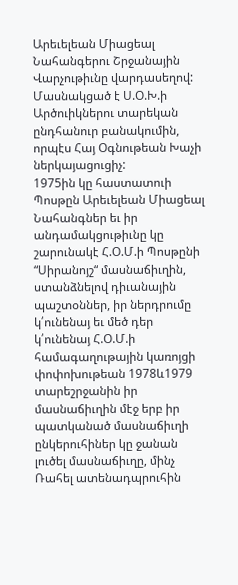Արեւելեան Միացեալ Նահանգերու Շրջանային Վարչութիւնը վարդասեղով:
Մասնակցած է Ս.Օ.Խ.ի Արծուիկներու տարեկան ընդհանուր բանակումին, որպէս Հայ Օգնութեան Խաչի ներկայացուցիչ:
1975ին կը հաստատուի Պոսթըն Արեւելեան Միացեալ Նահանգներ եւ իր անդամակցութիւնը կը շարունակէ Հ.Օ.Մ.ի Պոսթընի “Սիրանոյշ“ մասնաճիւղին, ստանձնելով դիւանային պաշտօններ, իր ներդրումը կ՛ունենայ եւ մեծ դեր կ՛ունենայ Հ.Օ.Մ.ի համագաղութային կառոյցի փոփոխութեան 1978և1979 տարեշրջանին իր մասնաճիւղին մէջ երբ իր պատկանած մասնաճիւղի ընկերուհիներ կը ջանան լուծել մասնաճիւղը, մինչ Ռահել ատենադպրուհին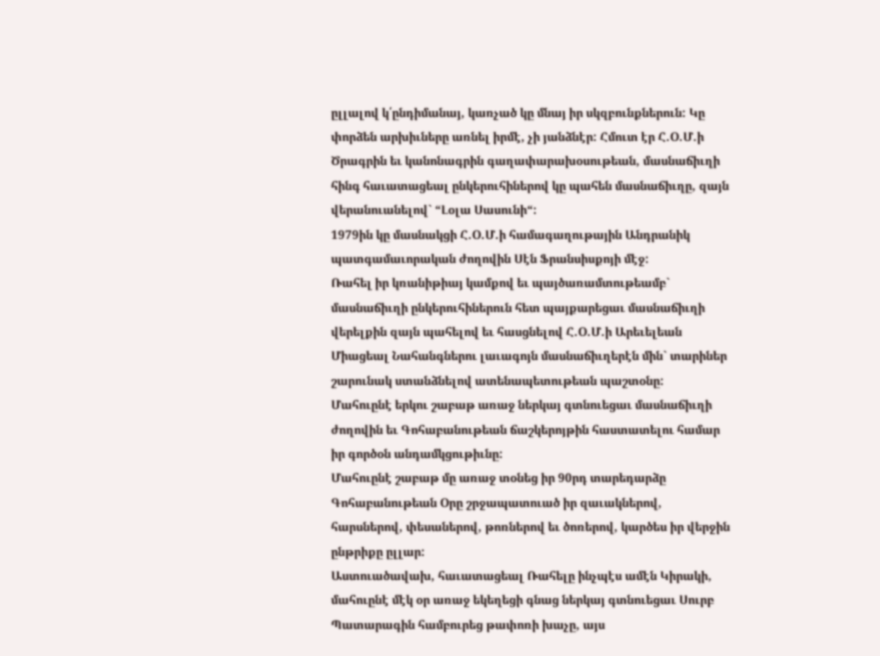ըլլալով կ՛ընդիմանայ, կառչած կը մնայ իր սկզբունքներուն: Կը փորձեն արխիւները առնել իրմէ, չի յանձնէր: Հմուտ էր Հ.Օ.Մ.ի Ծրագրին եւ կանոնագրին գաղափարախօսութեան, մասնաճիւղի հինգ հաւատացեալ ընկերուհիներով կը պահեն մասնաճիւղը, զայն վերանուանելով` “Լօլա Սասունի“:
1979ին կը մասնակցի Հ.Օ.Մ.ի համագաղութային Անդրանիկ պատգամաւորական ժողովին Սէն Ֆրանսիսքոյի մէջ:
Ռահել իր կռանիթիայ կամքով եւ պայծառամտութեամբ` մասնաճիւղի ընկերուհիներուն հետ պայքարեցաւ մասնաճիւղի վերելքին զայն պահելով եւ հասցնելով Հ.Օ.Մ.ի Արեւելեան Միացեալ Նահանգներու լաւագոյն մասնաճիւղերէն մին` տարիներ շարունակ ստանձնելով ատենապետութեան պաշտօնը:
Մահուընէ երկու շաբաթ առաջ ներկայ գտնուեցաւ մասնաճիւղի ժողովին եւ Գոհաբանութեան ճաշկերոյթին հաստատելու համար իր գործօն անդամկցութիւնը:
Մահուընէ շաբաթ մը առաջ տօնեց իր 90րդ տարեդարձը Գոհաբանութեան Օրը շրջապատուած իր զաւակներով, հարսներով, փեսաներով, թոռներով եւ ծոռերով, կարծես իր վերջին ընթրիքը ըլլար:
Աստուածավախ, հաւատացեալ Ռահելը ինչպէս ամէն Կիրակի, մահուընէ մէկ օր առաջ եկեղեցի գնաց ներկայ գտնուեցաւ Սուրբ Պատարագին համբուրեց թափոռի խաչը, այս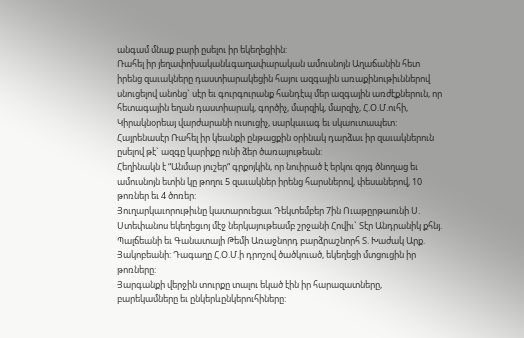անգամ մնաք բարի ըսելու իր եկեղեցիին:
Ռահել իր յեղափոխականևգաղափարական ամուսնոյն Աղաճանին հետ իրենց զաւակները դաստիարակեցին հայու ազգային առաքինութիւններով սնուցելով անոնց` սէր եւ գուրգուրանք հանդէպ մեր ազգային առժէքներուն, որ հետագային եղան դաստիարակ, գործիչ, մարզիկ, մարզիչ, Հ.Օ.Մ.ուհի, Կիրակնօրեայ վարժարանի ուսուցիչ, սարկաւագ եւ սկաուտապետ:
Հայրենասէր Ռահել իր կեանքի ընթացքին օրինակ դարձաւ իր զաւակներուն ըսելով թէ` ազգը կարիքը ունի ձեր ծառայութեան:
Հեղինակն է “Անմար յուշեր“ գրքոյկին, որ նուիրած է երկու զոյգ ծնողաց եւ ամուսնոյն ետին կը թողու 5 զաւակներ իրենց հարսներով, փեսաներով, 10 թոռներ եւ 4 ծոռեր:
Յուղարկաւորութիւնը կատարուեցաւ Դեկտեմբեր 7ին Ուաթըրթաունի Ս. Ստեփանոս եկեղեցւոյ մէջ ներկայութեամբ շրջանի Հովիւ` Տէր Անդրանիկ քհնյ. Պալճեանի եւ Գանատայի Թեմի Առաջնորդ բարձրաշնորհ Տ. Խաժակ Արք. Յակոբեանի: Դագաղը Հ.Օ.Մ.ի դրոշով ծածկուած, եկեղեցի մտցուցին իր թոռները:
Յարգանքի վերջին տուրքը տալու եկած էին իր հարազատները, բարեկամները եւ ընկերևընկերուհիները: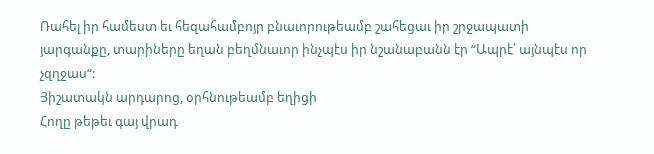Ռահել իր համեստ եւ հեզահամբոյր բնաւորութեամբ շահեցաւ իր շրջապատի յարգանքը, տարիները եղան բեղմնաւոր ինչպէս իր նշանաբանն էր “Ապրէ՛ այնպէս որ չզղջաս“:
Յիշատակն արդարոց, օրհնութեամբ եղիցի
Հողը թեթեւ գայ վրադ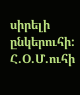սիրելի ընկերուհի:
Հ.Օ.Մ.ուհի